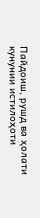Пайдоиш, рушд ва ҳолати кунунии истилоҳоти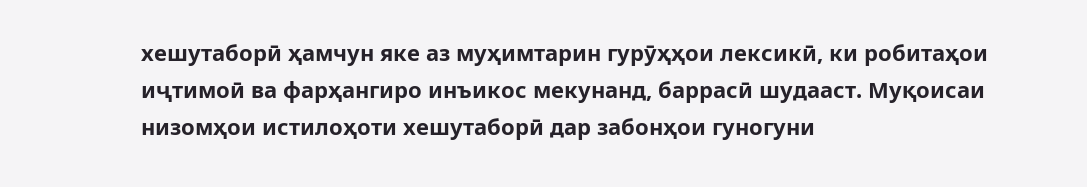хешутаборӣ ҳамчун яке аз муҳимтарин гурӯҳҳои лексикӣ, ки робитаҳои иҷтимоӣ ва фарҳангиро инъикос мекунанд, баррасӣ шудааст. Муқоисаи низомҳои истилоҳоти хешутаборӣ дар забонҳои гуногуни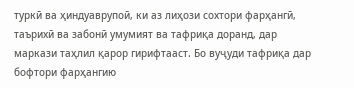туркӣ ва ҳиндуаврупоӣ, ки аз лиҳози сохтори фарҳангӣ, таърихӣ ва забонӣ умумият ва тафриқа доранд, дар маркази таҳлил қарор гирифтааст. Бо вуҷуди тафриқа дар бофтори фарҳангию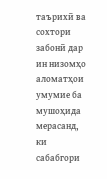таърихӣ ва сохтори забонӣ дар ин низомҳо аломатҳои умумие ба мушоҳида мерасанд, ки сабабгори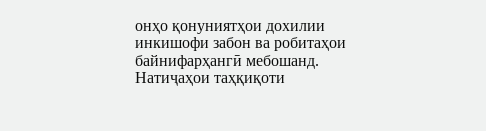онҳо қонуниятҳои дохилии инкишофи забон ва робитаҳои байнифарҳангӣ мебошанд. Натиҷаҳои таҳқиқоти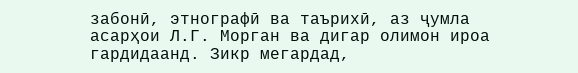забонӣ, этнографӣ ва таърихӣ, аз ҷумла асарҳои Л.Г. Морган ва дигар олимон ироа гардидаанд. Зикр мегардад,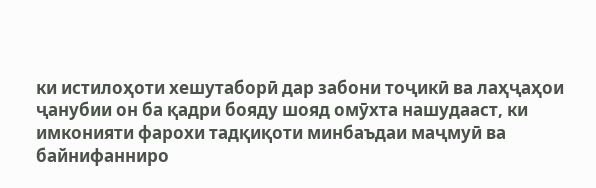ки истилоҳоти хешутаборӣ дар забони тоҷикӣ ва лаҳҷаҳои ҷанубии он ба қадри бояду шояд омӯхта нашудааст, ки имконияти фарохи тадқиқоти минбаъдаи маҷмуӣ ва байнифанниро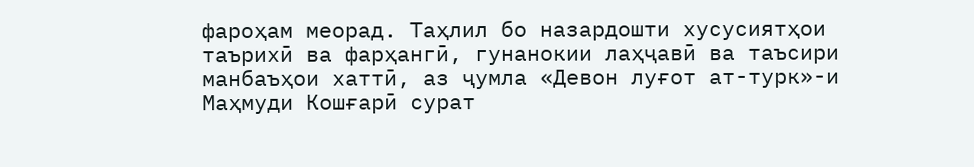фароҳам меорад. Таҳлил бо назардошти хусусиятҳои таърихӣ ва фарҳангӣ, гунанокии лаҳҷавӣ ва таъсири манбаъҳои хаттӣ, аз ҷумла «Девон луғот ат-турк»-и Маҳмуди Кошғарӣ сурат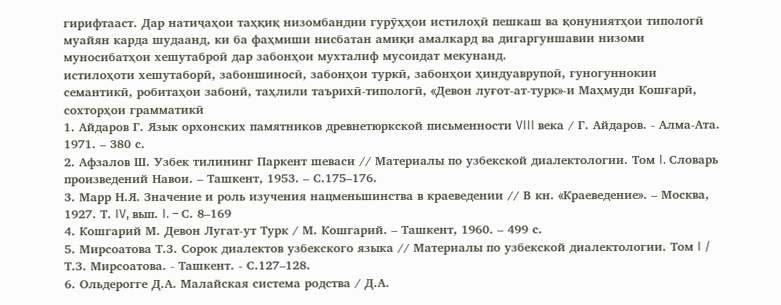гирифтааст. Дар натиҷаҳои таҳқиқ низомбандии гурӯҳҳои истилоҳӣ пешкаш ва қонуниятҳои типологӣ муайян карда шудаанд, ки ба фаҳмиши нисбатан амиқи амалкард ва дигаргуншавии низоми муносибатҳои хешутаброӣ дар забонҳои мухталиф мусоидат мекунанд.
истилоҳоти хешутаборӣ, забоншиносӣ, забонҳои туркӣ, забонҳои ҳиндуаврупоӣ, гуногуннокии семантикӣ, робитаҳои забонӣ, таҳлили таърихӣ-типологӣ, «Девон луғот-ат-турк»-и Маҳмуди Кошғарӣ, сохторҳои грамматикӣ
1. Айдаров Г. Язык орхонских памятников древнетюркской письменности VIII века / Г. Айдаров. - Алма-Ата. 1971. – 380 с.
2. Афзалов Ш. Узбек тилининг Паркент шеваси // Материалы по узбекской диалектологии. Том I. Словарь произведений Навои. – Ташкент, 1953. – С.175–176.
3. Марр Н.Я. Значение и роль изучения нацменьшинства в краеведении // В кн. «Краеведение». – Москва, 1927. Т. IV, вып. I. – С. 8–169
4. Кошгарий М. Девон Лугат-ут Турк / М. Кошгарий. – Ташкент, 1960. – 499 с.
5. Мирсоатова Т.З. Сорок диалектов узбекского языка // Материалы по узбекской диалектологии. Том I / Т.З. Мирсоатова. - Ташкент. - С.127–128.
6. Ольдерогге Д.А. Малайская система родства / Д.А.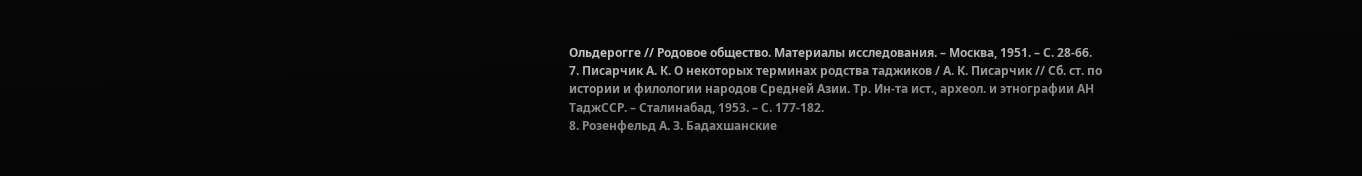Ольдерогге // Родовое общество. Материалы исследования. – Москва, 1951. – С. 28-66.
7. Писарчик А. К. О некоторых терминах родства таджиков / А. К. Писарчик // Сб. ст. по истории и филологии народов Средней Азии. Тр. Ин-та ист., археол. и этнографии АН ТаджССР. – Сталинабад, 1953. – С. 177-182.
8. Розенфельд А. З. Бадахшанские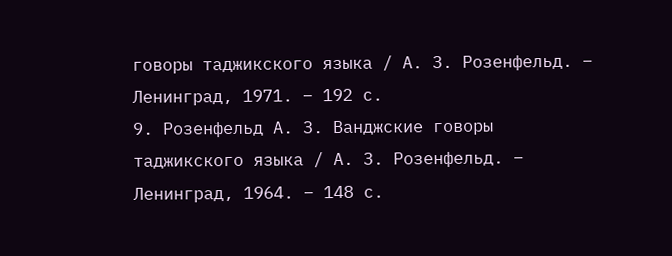говоры таджикского языка / А. З. Розенфельд. – Ленинград, 1971. – 192 с.
9. Розенфельд А. З. Ванджские говоры таджикского языка / А. З. Розенфельд. – Ленинград, 1964. – 148 с.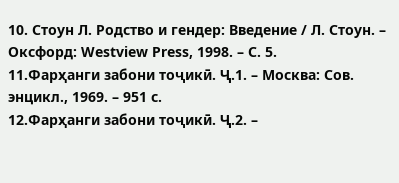10. Стоун Л. Родство и гендер: Введение / Л. Стоун. – Оксфорд: Westview Press, 1998. – С. 5.
11.Фарҳанги забони тоҷикӣ. Ҷ.1. – Москва: Сов. энцикл., 1969. – 951 с.
12.Фарҳанги забони тоҷикӣ. Ҷ.2. –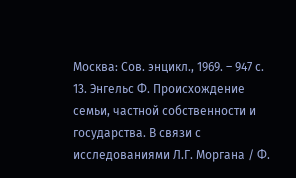Москва: Сов. энцикл., 1969. – 947 с.
13. Энгельс Ф. Происхождение семьи, частной собственности и государства. В связи с исследованиями Л.Г. Моргана / Ф.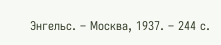Энгельс. – Москва, 1937. – 244 с.